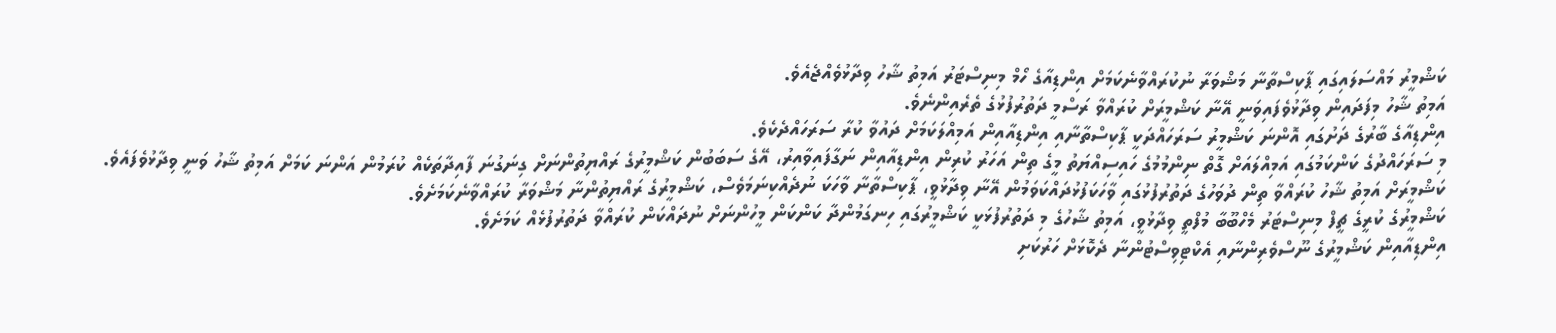ކަޝްމީރު މައްސަލައިގައި ޕާކިސްތާނާ މަޝްވަރާ ނުކުރައްވާނެކަމަށް އިންޑިއާގެ ހޯމް މިނިސްޓަރު އަމިތު ޝާހު ވިދާޅުވެއްޖެއެވެ.
އަމިތު ޝާހު މިފަދައިން ވިދާޅުވެފައިވަނީ އޭނާ ކަޝްމީރަށް ކުރައްވާ ރަސްމީ ދަތުރުފުޅުގެ ތެރެއިންނެވެ.
އިންޑިއާގެ ބާރުގެ ދަށުގައި އޮންނަ ކަޝްމީރު ސަރަހައްދަކީ ޕާކިސްތާނާއި އިންޑިއާއިން އަމިއްލަކަމަށް ދައުވާ ކުރާ ސަރަހައްދެކެވެ.
މި ސަރަހައްދުގެ ކަންކަމުގައި އަމިއްލައަށް ގޮތް ނިންމުމުގެ ހައިސިއްޔަތު މީގެ ތިން އަހަރު ކުރިން އިންޑިއާއިން ނަގާފައިވާއިރު، އޭގެ ސަބަބުން ކަޝްމީރުގެ ރައްޔިތުންނަށް ގިނަގުނަ ފާއިދާތަކެއް ކުރަމުން އަންނަ ކަމަށް އަމިތު ޝާހު ވަނީ ވިދާޅުވެފައެވެ.
ކަޝްމީރަށް އަމިތު ޝާހު ކުރައްވާ ތިން ދުވަހުގެ ދަތުރުފުޅުގައި ވާހަކަފުޅުދައްކަވަމުން އޭނާ ވިދާޅުވީ، ޕާކިސްތާނާ ވާހަކަ ނުދެއްކިނަމަވެސް، ކަޝްމީރުގެ ރައްޔިތުންނާ މަޝްވަރާ ކުރައްވާނެކަމަށެވެ.
ކަޝްމީރުގެ ކުރީގެ ޗީފް މިނިސްޓަރު މެހްބޫބާ މުފްތީ ވިދާޅުވީ، އަމިތު ޝާހުގެ މި ދަތުރުފުޅަކީ ކަޝްމީރުގައި ހިނގަމުންދާ ކަންކަން މީހުންނަށް ނުދައްކަން ކުރައްވާ ދަތުރުފުޅެއް ކަމަށެވެ.
އިންޑިއާއިން ކަޝްމީރުގެ ނޫސްވެރިންނާއި އެކްޓިވިސްޓުންނާ ދެކޮޅަށް ހަރުކަށި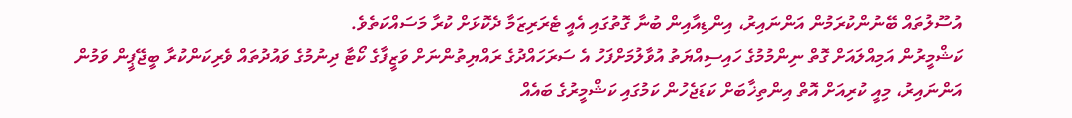އުސޫލުތައް ބޭނުންކުރަމުން އަންނައިރު، އިންޑިއާއިން ބުނާ ގޮތުގައި އެއީ ޓެރަރިޒަމާ ދެކޮޅަށް ކުރާ މަސައްކަތެވެ.
ކަޝްމީރުން އަމިއްލައަށް ގޮތް ނިންމުމުގެ ހައިސިއްޔަތު އުވާލުމަށްފަހު އެ ސަރަހައްދުގެ ރައްޔިތުންނަށް ވަޒީފާގެ ކޯޓާ ދިނުމުގެ ވައުދުތައް ވެރިކަންކުރާ ބީޖޭޕީން ވަމުން އަންނައިރު، މިއީ ކުރިއަށް އޮތް އިންތިޚާބަށް ކަޑަޖެހުން ކަމުގައި ކަޝްމީރުގެ ބައެއް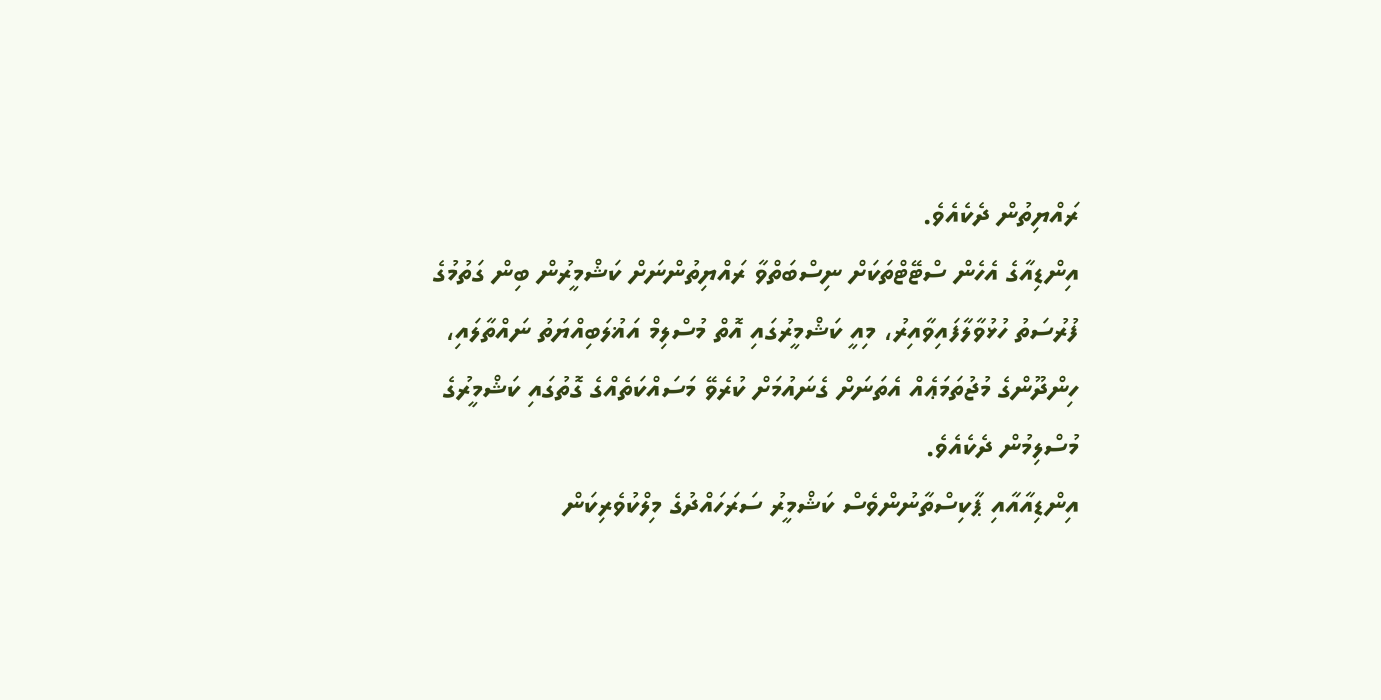ރައްޔިތުން ދެކެއެވެ.
އިންޑިއާގެ އެހެން ސްޓޭޓްތަކަށް ނިސްބަތްވާ ރައްޔިތުންނަށް ކަޝްމީރުން ބިން ގަތުމުގެ ފުރުސަތު ހުޅުވާލާފައިވާއިރު، މިއީ ކަޝްމީރުގައި އޮތް މުސްލިމް އަޣުލަބިއްޔަތު ނައްތާލައި، ހިންދޫންގެ މުޖުތަމަޢެއް އެތަނަށް ގެނައުމަށް ކުރެވޭ މަސައްކަތެއްގެ ގޮތުގައި ކަޝްމީރުގެ މުސްލިމުން ދެކެއެވެ.
އިންޑިއާއާއި ޕާކިސްތާނުންވެސް ކަޝްމީރު ސަރަހައްދުގެ މިލްކުވެރިކަން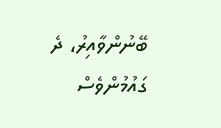ބޭނުންވާއިރު، ދެ ގައުމުންވެސް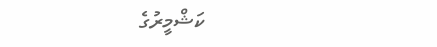ކަޝްމީރުގެ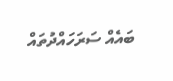ބައެއް ސަރަހައްދުތައް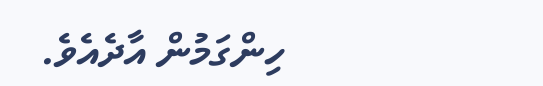ހިންގަމުން އާދެއެވެ.